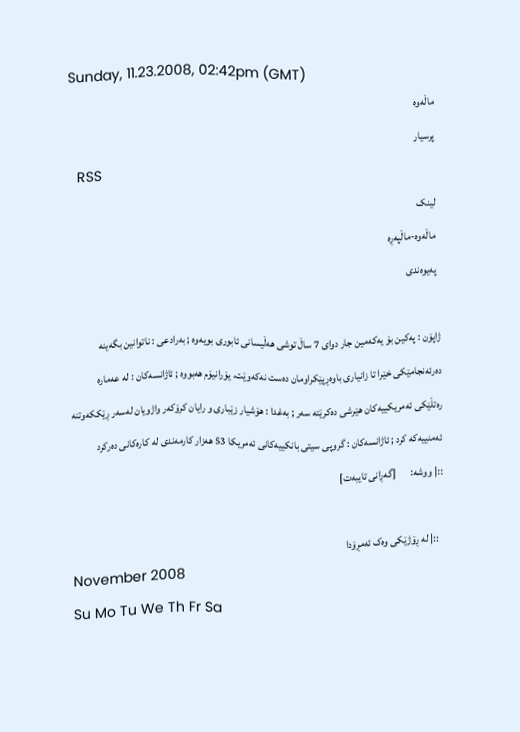Sunday, 11.23.2008, 02:42pm (GMT)
  ماڵه‌وه‌
  پرسیار
  RSS
  لینک
  ماڵه‌وه-ماڵپه‌ڕه‌‌
  په‌یوه‌ندی

ژاپۆن : په‌کین بۆ یه‌که‌مین جار دوای 7 ساڵ توشی هه‌ڵیسانی ئابوری بویه‌وه‌ ; به‌رادعی : ناتوانین بگه‌ینه‌ ده‌رئه‌نجامێکی خێرا تا زانیاری باوه‌ڕپێکراومان ده‌ست نه‌که‌وێت، یۆرانیۆم هه‌بووه‌ ; ئاژانسه‌کان : له‌ عه‌ماره‌ ره‌تڵێکی ئه‌مریکییه‌کان هێرشی ده‌کرێته‌ سه‌ر ; به‌غدا : هۆشیار زێباری و رایان کرۆکه‌ر واژویان له‌سه‌ر ڕێککه‌وتنه‌ ئه‌منییه‌که‌ کرد ; ئاژانسه‌کان : گروپی سیتی بانکییه‌کانی ئه‌مریکا 53 هه‌زار کارمه‌ندی له‌ کاره‌کانی ده‌رکرد
::| ووشه‌:       [گه‌ڕانی تایبه‌ت]

  ::| له‌ ڕۆژێکی وه‌ک ئه‌مڕۆدا
November 2008
Su Mo Tu We Th Fr Sa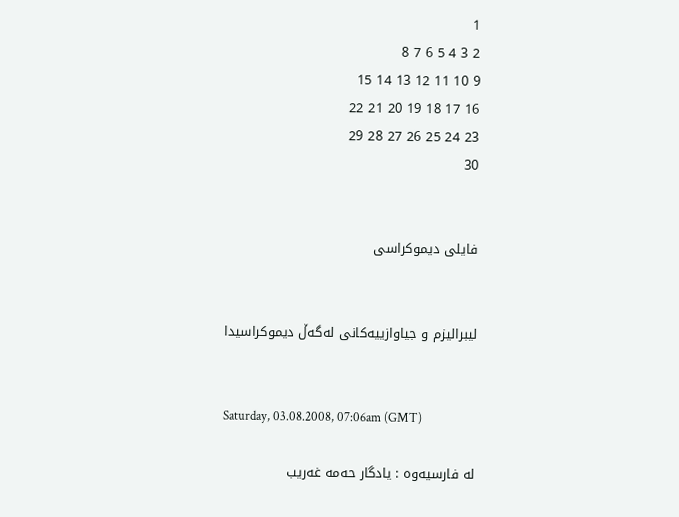1
2 3 4 5 6 7 8
9 10 11 12 13 14 15
16 17 18 19 20 21 22
23 24 25 26 27 28 29
30


فایلی دیموکراسی


لیبرالیزم و جیاوازییه‌کانی له‌گه‌ڵ دیموکراسیدا


Saturday, 03.08.2008, 07:06am (GMT)

له‌ فارسیه‌وه‌ : یادگار حه‌مه‌ غه‌ریب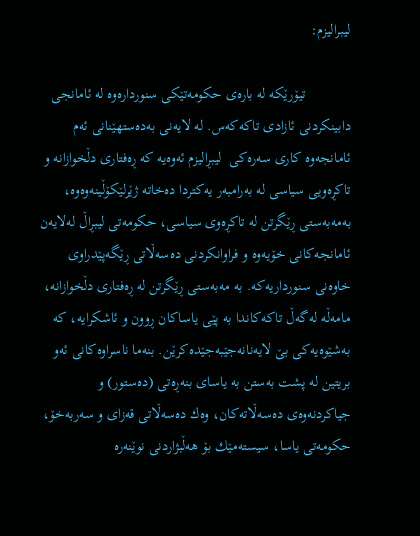لیبرالیزم:

            تیۆرێكه‌ له‌ باره‌ى حكومه‌تێكى سنورداره‌وه‌ له‌ ئامانجى دابینكردنى ئازادى تاكه‌كه‌س. له‌ لایه‌نى به‌ده‌ستهێنانى ئه‌م ئامانجه‌وه‌ كارى سه‌ره‌كى  لیبڕالیزم ئه‌وه‌یه‌ كه‌ ڕه‌فتارى دڵخوازانه‌ و تاكڕه‌ویى سیاسى له‌ به‌رامبه‌ر یه‌كتردا ده‌خاته‌ ژێرلێكۆڵینه‌وه‌وه‌، به‌مه‌به‌ستى ڕێگرتن له‌ تاكڕه‌وى سیاسى، حكومه‌تى لیبڕاڵ له‌لایه‌ن ئامانجه‌كانى خۆیه‌وه‌ و فراوانكردنى ده‌سه‌ڵاتى ڕێگه‌پێدراوى خاوه‌نى سنورداریه‌كه‌. به‌ مه‌به‌ستى ڕێگرتن له‌ ڕه‌فتارى دڵخوازانه‌، مامه‌ڵه‌ له‌گه‌ڵ تاكه‌كاندا به‌ پێى یاساكان ڕوون و ئاشكرایه‌، كه‌ به‌شێوه‌یه‌كى بێ لایه‌نانه‌جێبه‌جێده‌كرێن. بنه‌ما ناسراوه‌كانى ئه‌و بریتین له‌ پشت به‌ستن به‌ یاساى بنه‌ڕه‌تى (ده‌ستور) و جیاكردنه‌وه‌ى ده‌سه‌ڵاته‌كان، وه‌ك ده‌سه‌ڵاتى قه‌زاى و سه‌ربه‌خۆ، حكومه‌تى یاسا، سیسته‌مێك بۆ هه‌ڵبژاردنى نوێنه‌ره‌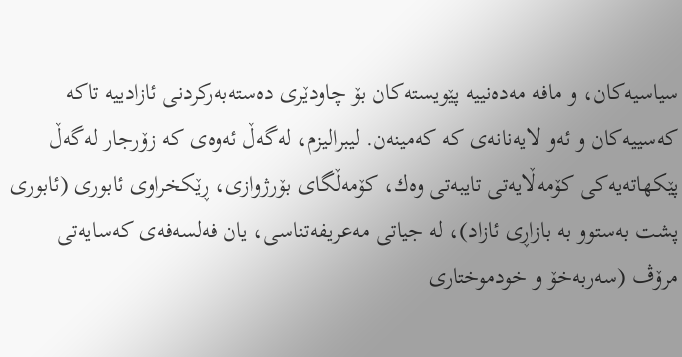سیاسیه‌كان، و مافه‌ مه‌ده‌نییه‌ پێویسته‌كان بۆ چاودێرى ده‌سته‌به‌ركردنى ئازادییه‌ تاكه‌ كه‌سییه‌كان و ئه‌و لایه‌نانه‌ى كه‌ كه‌مینه‌ن. لیبرالیزم، له‌گه‌ڵ ئه‌وه‌ى كه‌ زۆرجار له‌گه‌ڵ پێكهاته‌یه‌كى كۆمه‌ڵایه‌تى تایبه‌تى وه‌ك، كۆمه‌ڵگای بۆرژوازى، ڕێكخراوى ئابورى (ئابورى پشت به‌ستوو به‌ بازاڕى ئازاد)، له‌ جیاتى مه‌عریفه‌تناسى، یان فه‌لسه‌فه‌ى كه‌سایه‌تى مرۆڤ (سه‌ربه‌خۆ و خودموختارى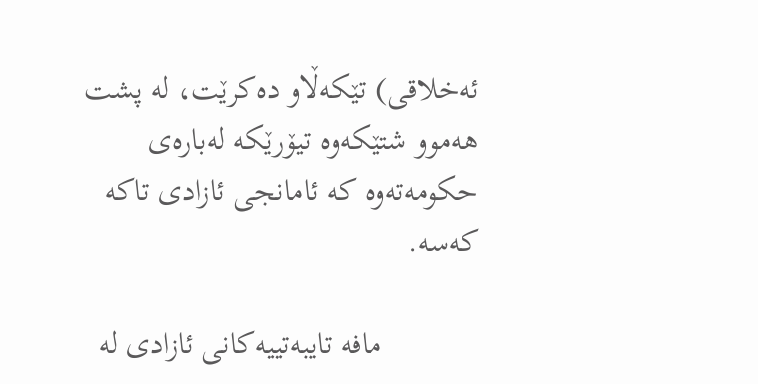ئه‌خلاقى) تێكه‌ڵاو ده‌كرێت، له‌ پشت هه‌موو شتێكه‌وه‌ تیۆرێكه‌ له‌باره‌ى حكومه‌ته‌وه‌ كه‌ ئامانجى ئازادى تاكه‌ كه‌سه‌.

            مافه‌ تایبه‌تییه‌كانى ئازادى له‌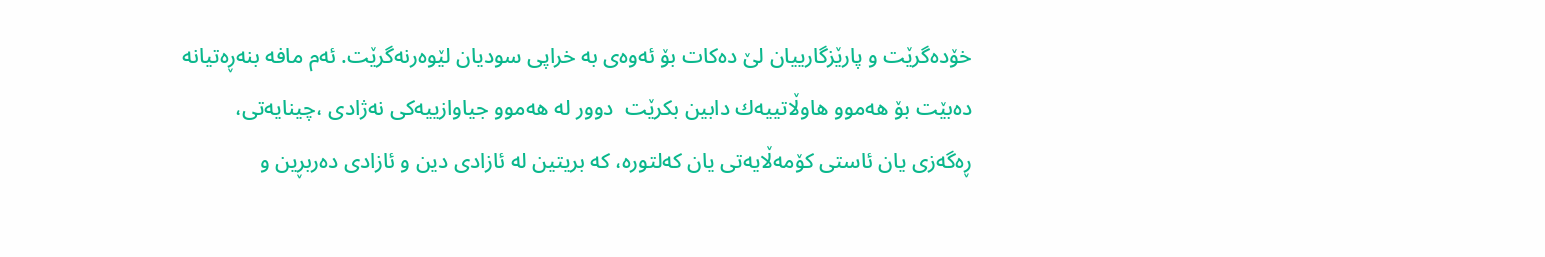خۆده‌گرێت و پارێزگارییان لێ ده‌كات بۆ ئه‌وه‌ى به‌ خراپى سودیان لێوه‌رنه‌گرێت. ئه‌م مافه‌ بنه‌ڕه‌تیانه‌ ده‌بێت بۆ هه‌موو هاوڵاتییه‌ك دابین بكرێت  دوور له‌ هه‌موو جیاوازییه‌كى نه‌ژادى ،چینایه‌تى، ڕه‌گه‌زى یان ئاستى كۆمه‌ڵایه‌تى یان كه‌لتوره‌، كه‌ بریتین له‌ ئازادى دین و ئازادى ده‌ربڕین و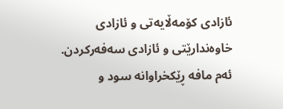ئازادى كۆمه‌ڵایه‌تى و ئازادى خاوه‌ندارێتى و ئازادى سه‌فه‌ركردن. ئه‌م مافه‌ ڕێكخراوانه‌ سود و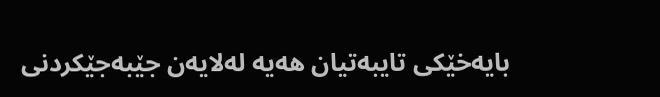بایه‌خێكى تایبه‌تیان هه‌یه‌ له‌لایه‌ن جێبه‌جێكردنى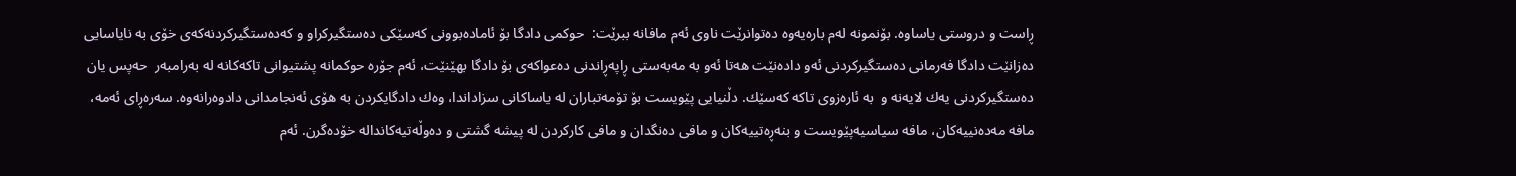ڕاست و دروستى یاساوه‌. بۆنمونه‌ له‌م باره‌یه‌وه‌ ده‌توانرێت ناوى ئه‌م مافانه‌ ببرێت:  حوكمى دادگا بۆ ئاماده‌بوونى كه‌سێكى ده‌ستگیركراو و كه‌ده‌ستگیركردنه‌كه‌ى خۆى به‌ نایاسایى ده‌زانێت دادگا فه‌رمانى ده‌ستگیركردنى ئه‌و داده‌نێت هه‌تا ئه‌و به‌ مه‌به‌ستى ڕاپه‌ڕاندنى ده‌عواكه‌ى بۆ دادگا بهێنێت، ئه‌م جۆره‌ حوكمانه‌ پشتیوانى تاكه‌كانه‌ له‌ به‌رامبه‌ر  حه‌پس یان ده‌ستگیركردنى یه‌ك لایه‌نه‌ و  به‌ ئاره‌زوى تاكه‌ كه‌سێك. دڵنیایى پێویست بۆ تۆمه‌تباران له‌ یاساكانى سزاداندا، وه‌ك دادگایكردن به‌ هۆى ئه‌نجامدانى دادوه‌رانه‌وه‌. سه‌ره‌ڕاى ئه‌مه‌، مافه‌ مه‌ده‌نییه‌كان، مافه‌ سیاسیه‌پێویست و بنه‌ڕه‌تییه‌كان و مافى ده‌نگدان و مافى كاركردن له‌ پیشه‌ گشتى و ده‌وڵه‌تیه‌كانداله‌ خۆده‌گرن. ئه‌م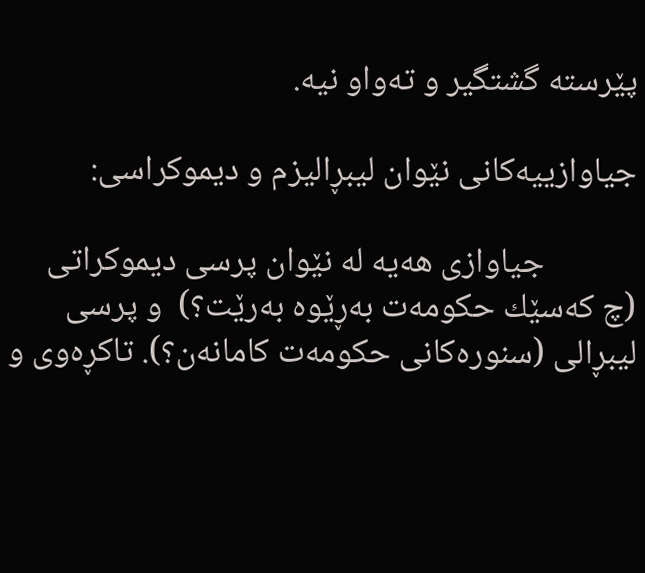پێرسته‌ گشتگیر و ته‌واو نیه‌.

جیاوازییه‌كانى نێوان لیبڕالیزم و دیموكراسى:

            جیاوازى هه‌یه‌ له‌ نێوان پرسى دیموكراتى (چ كه‌سێك حكومه‌ت به‌ڕێوه‌ به‌رێت؟)  و پرسى لیبڕالى (سنوره‌كانى حكومه‌ت كامانه‌ن؟). تاكڕه‌وى و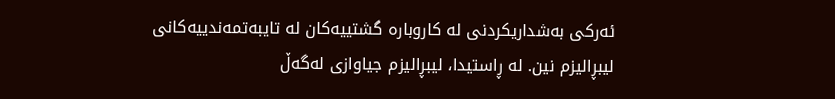ئه‌ركى به‌شداریكردنى له‌ كاروباره‌ گشتییه‌كان له‌ تایبه‌تمه‌ندییه‌كانى لیبڕالیزم نین. له‌ ڕاستیدا، لیبڕالیزم جیاوازى له‌گه‌ڵ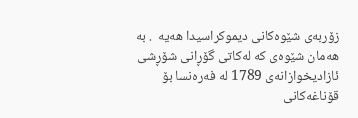زۆربه‌ى شێوه‌كانى دیموكراسیدا هه‌یه‌  . به‌ هه‌مان شێوه‌ى كه‌ له‌كاتى گۆڕانى شۆڕشى ئازادیخوازانه‌ى 1789 له‌ فه‌ره‌نسا بۆ قۆناغه‌كانى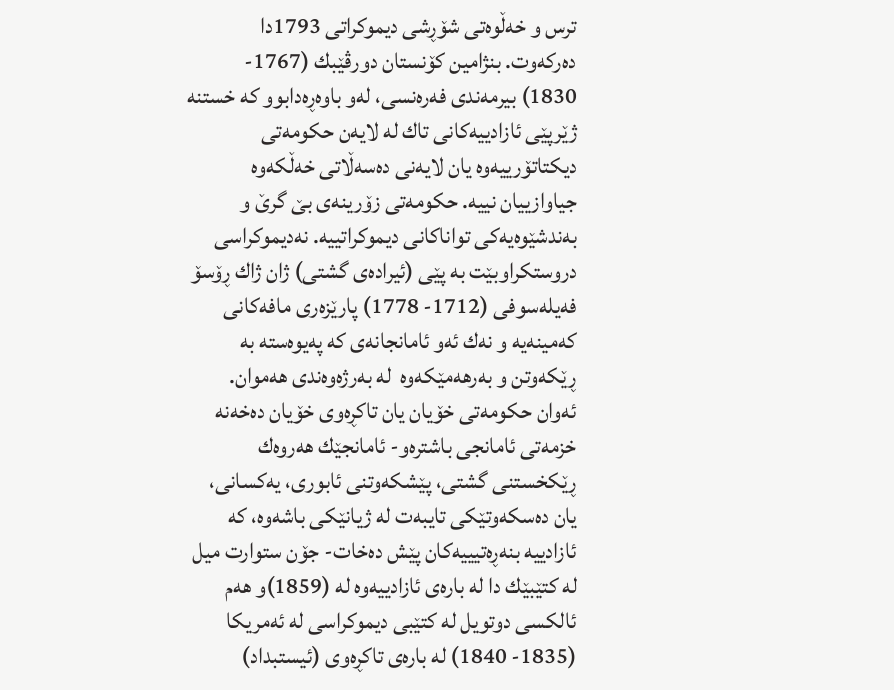ترس و خه‌ڵوه‌تى شۆڕشى دیموكراتى 1793دا ده‌ركه‌وت. بنژامین كۆنستان دورڤێبك (1767- 1830) بیرمه‌ندى فه‌ره‌نسى، له‌و باوه‌ڕه‌دابوو كه‌ خستنه‌ ژێرپێى ئازادییه‌كانى تاك له‌ لایه‌ن حكومه‌تى دیكتاتۆرییه‌وه‌ یان لایه‌نى ده‌سه‌ڵاتى خه‌ڵكه‌وه‌ جیاوازییان نییه‌. حكومه‌تى زۆرینه‌ى بێ گرێ و به‌ندشێوه‌یه‌كى تواناكانى دیموكراتییه‌. نه‌دیموكراسى دروستكراوبێت به‌ پێى (ئیراده‌ى گشتى) ژان ژاك ڕۆسۆ فه‌یله‌سوفى (1712- 1778) پارێزه‌رى مافه‌كانى  كه‌مینه‌یه‌ و نه‌ك ئه‌و ئامانجانه‌ى كه‌ په‌یوه‌سته‌ به‌ ڕێكه‌وتن و به‌رهه‌مێكه‌وه‌  له‌ به‌رژه‌وه‌ندى هه‌موان. ئه‌وان حكومه‌تى خۆیان یان تاكڕه‌وى خۆیان ده‌خه‌نه‌ خزمه‌تى ئامانجى باشتره‌و- ئامانجێك هه‌روه‌ك ڕێكخستنى گشتى، پێشكه‌وتنى ئابورى، یه‌كسانى، یان ده‌سكه‌وتێكى تایبه‌ت له‌ ژیانێكى باشه‌وه‌، كه‌ ئازادییه‌ بنه‌ڕه‌تیییه‌كان پێش ده‌خات- جۆن ستوارت میل له‌ كتێبێك دا له‌ باره‌ى ئازادییه‌وه‌ له‌ (1859)و هه‌م ئالكسى دوتویل له‌ كتێبى دیموكراسى له‌ ئه‌مریكا (1835- 1840) له‌ باره‌ى تاكڕه‌وى (ئیستبداد)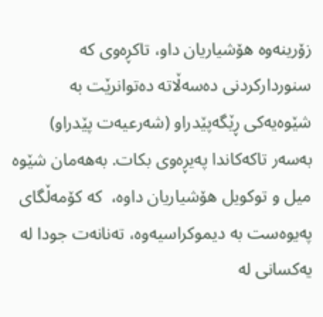زۆرینه‌وه‌ هۆشیاریان داو، تاكڕه‌وى كه‌ سنورداركردنى ده‌سه‌ڵاته‌ ده‌توانرێت به‌ شێوه‌یه‌كى ڕێگه‌پێدراو (شه‌رعیه‌ت پێدراو) به‌سه‌ر تاكه‌كاندا په‌یڕه‌وى بكات. به‌هه‌مان شێوه‌ میل و توكویل هۆشیاریان داوه‌،  كه‌ كۆمه‌ڵگاى په‌یوه‌ست به‌ دیموكراسیه‌وه‌، ته‌نانه‌ت جودا له‌ یه‌كسانى له‌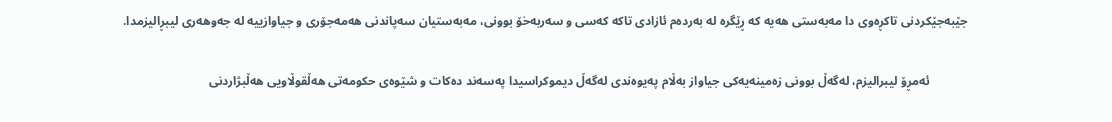جێبه‌جێكردنى تاكڕه‌وى دا مه‌به‌ستى هه‌یه‌ كه‌ ڕێگره‌ له‌ به‌رده‌م ئازادى تاكه‌ كه‌سى و سه‌ربه‌خۆ بوونى، مه‌به‌ستیان سه‌پاندنى هه‌مه‌جۆرى و جیاوازییه‌ له‌ جه‌وهه‌رى لیبڕالیزمدا.

            ئه‌مڕۆ لیبرالیزم، له‌گه‌ڵ بوونى زه‌مینه‌یه‌كى جیاواز به‌ڵام په‌یوه‌ندى له‌گه‌ڵ دیموكراسیدا په‌سه‌ند ده‌كات و شێوه‌ى حكومه‌تى هه‌ڵقوڵاویى هه‌ڵبژاردنى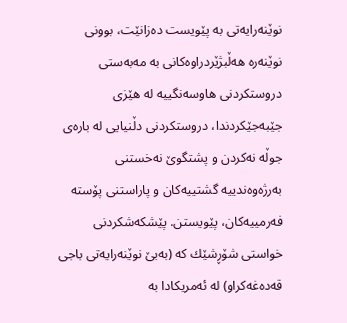نوێنه‌رایه‌تى به‌ پێویست ده‌زانێت، بوونى نوێنه‌ره‌ هه‌ڵبژێردراوه‌كانى به‌ مه‌به‌ستى دروستكردنى هاوسه‌نگییه‌ له‌ هێزى جێبه‌جێكردندا، دروستكردنى دڵنیایى له‌ باره‌ى جوڵه‌ نه‌كردن و پشتگوێ نه‌خستنى به‌رژه‌وه‌ندییه‌ گشتییه‌كان و پاراستنى پۆسته‌ فه‌رمییه‌كان، پێویستن. پێشكه‌شكردنى خواستى شۆڕشێك كه‌ (به‌بێ نوێنه‌رایه‌تى باجى قه‌ده‌غه‌كراو) له‌ ئه‌مریكادا به‌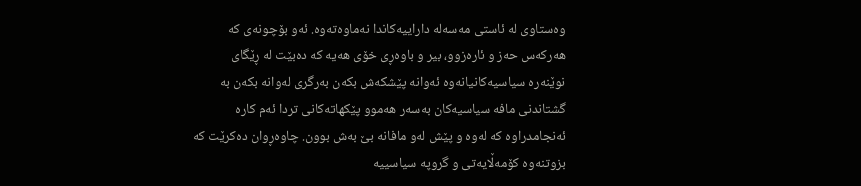وه‌ستاوى له‌ ئاستى مه‌سه‌له‌ داراییه‌كاندا نه‌ماوه‌ته‌وه‌. ئه‌و بۆچونه‌ى كه‌ هه‌ركه‌س حه‌ز و ئاره‌زوو، بیر و باوه‌ڕى خۆى هه‌یه‌ كه‌ ده‌بێت له‌ ڕێگاى نوێنه‌ره‌ سیاسیه‌كانیانه‌وه‌ ئه‌وانه‌ پێشكه‌ش بكه‌ن به‌رگرى له‌وانه‌ بكه‌ن به‌ گشتاندنى مافه‌ سیاسیه‌كان به‌سه‌ر هه‌موو پێكهاته‌كانى تردا ئه‌م كاره‌ ئه‌نجامدراوه‌ كه‌ له‌وه‌ و پێش له‌و مافانه‌ بێ به‌ش بوون. چاوه‌ڕوان ده‌كرێت كه‌ بزوتنه‌وه‌ كۆمه‌ڵایه‌تى و گروپه‌ سیاسییه‌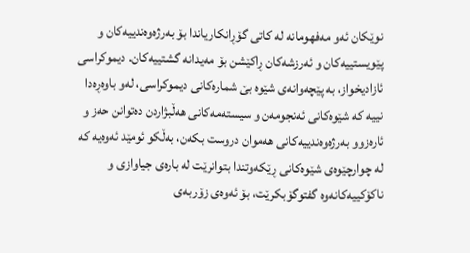نوێكان ئه‌و مه‌فهومانه‌ له‌ كاتى گۆڕانكاریاندا بۆ به‌رژه‌وه‌ندییه‌كان و پێویستییه‌كان و ئه‌رزشه‌كان ڕاكێشن بۆ مه‌یدانه‌ گشتییه‌كان. دیموكراسى ئازادیخواز، به‌ پێچه‌وانه‌ى شێوه‌ بێ شماره‌كانى دیموكراسى، له‌و باوه‌ڕه‌دا نییه‌ كه‌ شێوه‌كانى ئه‌نجومه‌ن و سیسته‌مه‌كانى هه‌ڵبژاردن ده‌توانن حه‌ز و ئاره‌زوو به‌رژه‌وه‌ندییه‌كانى هه‌موان دروست بكه‌ن، به‌ڵكو ئومێد ئه‌وه‌یه‌ كه‌ له‌ چوارچێوه‌ى شێوه‌كانى ڕێكه‌وتندا بتوانرێت له‌ باره‌ى جیاوازى و ناكۆكییه‌كانه‌وه‌ گفتوگۆبكرێت، بۆ ئه‌وه‌ى زۆربه‌ى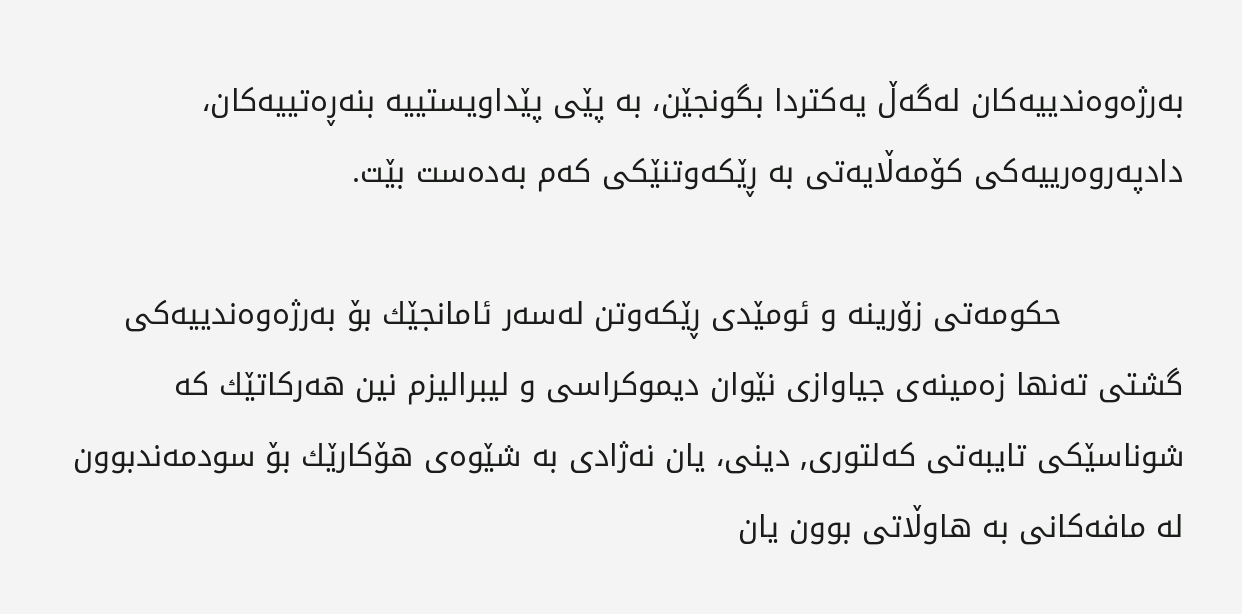به‌رژه‌وه‌ندییه‌كان له‌گه‌ڵ یه‌كتردا بگونجێن، به‌ پێى پێداویستییه‌ بنه‌ڕه‌تییه‌كان، دادپه‌روه‌رییه‌كى كۆمه‌ڵایه‌تى به‌ ڕێكه‌وتنێكى كه‌م به‌ده‌ست بێت.

            حكومه‌تى زۆرینه‌ و ئومێدى ڕێكه‌وتن له‌سه‌ر ئامانجێك بۆ به‌رژه‌وه‌ندییه‌كى گشتى ته‌نها زه‌مینه‌ى جیاوازى نێوان دیموكراسى و لیبرالیزم نین هه‌ركاتێك كه‌ شوناسێكى تایبه‌تى كه‌لتورى, دینى، یان نه‌ژادى به‌ شێوه‌ی هۆكارێك بۆ سودمه‌ندبوون له‌ مافه‌كانى به‌ هاوڵاتى بوون یان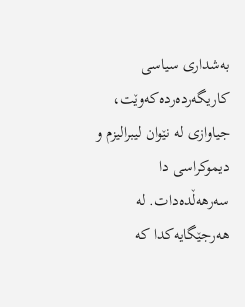به‌شدارى سیاسى كاریگه‌رده‌رده‌كه‌وێت، جیاوازى له‌ نێوان لیبرالیزم و دیموكراسى دا سه‌رهه‌ڵده‌دات. له‌ هه‌رجێگایه‌كدا كه‌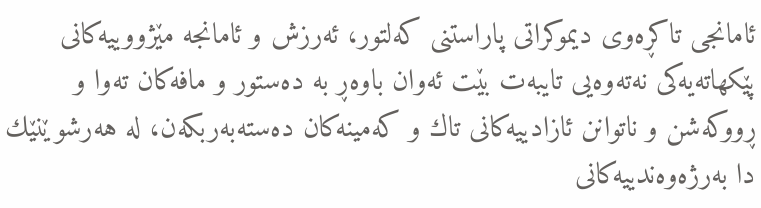ئامانجى تاكڕه‌وى دیموكراتى پاراستنى كه‌لتور، ئه‌رزش و ئامانجه‌ مێژووییه‌كانى پێكهاته‌یه‌كى نه‌ته‌وه‌یى تایبه‌ت بێت ئه‌وان باوه‌ڕ به‌ ده‌ستور و مافه‌كان ته‌وا و ڕووكه‌شن و ناتوانن ئازادییه‌كانى تاك و كه‌مینه‌كان ده‌سته‌به‌ربكه‌ن، له‌ هه‌رشوێنێك دا به‌رژه‌وه‌ندییه‌كانى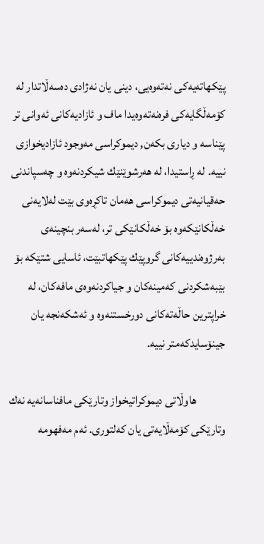پێكهاته‌یه‌كى نه‌ته‌وه‌یى، دینى یان نه‌ژادى ده‌سه‌ڵاتدار له‌ كۆمه‌ڵگایه‌كى فره‌نه‌ته‌وه‌یدا ماف و ئازادیه‌كانى ئه‌وانى تر پێناسه‌ و دیارى بكه‌ن, دیموكراسى مه‌وجود ئازادیخوازی نییه‌. له‌ ڕاستیدا، له‌ هه‌رشوێنێك شیكردنه‌وه‌ و چه‌سپاندنى حه‌قیانیه‌تى دیموكراسى هه‌مان تاكڕه‌وى بێت له‌لایه‌نى خه‌ڵكانێكه‌وه‌ بۆ خه‌ڵكانێكى تر، له‌سه‌ر بنچینه‌ى به‌رژوه‌ندییه‌كانى گروپێك پێكهاتبێت، ئاسایى شتێكه‌ بۆ بێبه‌شكردنى كه‌مینه‌كان و جیاكردنه‌وه‌ى مافه‌كان، له‌ خراپترین حاڵه‌ته‌كانى دورخستنه‌وه‌ و ئه‌شكه‌نجه‌ یان جینۆسایدكه‌متر نییه‌.

            هاوڵاتى دیموكراتیخواز وتارێكى مافناسانه‌یه‌ نه‌ك وتارێكى كۆمه‌ڵایه‌تى یان كه‌لتورى. ئه‌م مه‌فهومه‌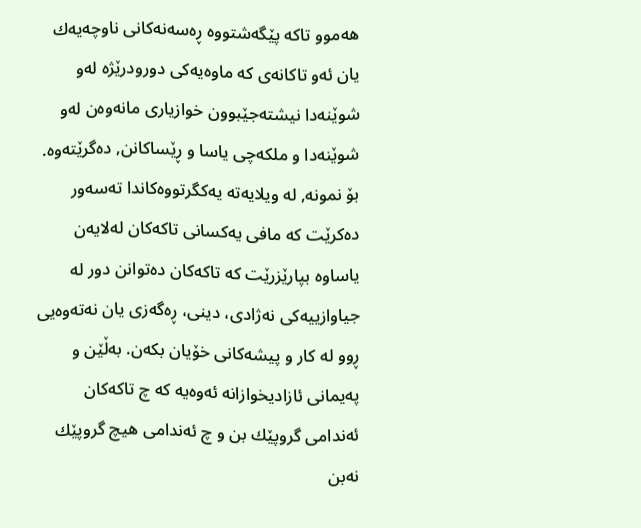هه‌موو تاكه‌ پێگه‌شتووه‌ ڕه‌سه‌نه‌كانى ناوچه‌یه‌ك یان ئه‌و تاكانه‌ى كه‌ ماوه‌یه‌كى دورودرێژه‌ له‌و شوێنه‌دا نیشته‌جێبوون خوازیارى مانه‌وه‌ن له‌و شوێنه‌دا و ملكه‌چى یاسا و ڕێساكانن, ده‌گرێته‌وه‌. بۆ نمونه‌, له‌ ویلایه‌ته‌ یه‌كگرتووه‌كاندا ته‌سه‌ور ده‌كرێت كه‌ مافى یه‌كسانى تاكه‌كان له‌لایه‌ن یاساوه‌ بپارێزرێت كه‌ تاكه‌كان ده‌توانن دور له‌ جیاوازییه‌كى نه‌ژادى، دینى، ڕه‌گه‌زى یان نه‌ته‌وه‌یى ڕوو له‌ كار و پیشه‌كانى خۆیان بكه‌ن. به‌ڵێن و په‌یمانى ئازادیخوازانه‌ ئه‌وه‌یه‌ كه‌ چ تاكه‌كان ئه‌ندامى گروپێك بن و چ ئه‌ندامى هیچ گروپێك نه‌بن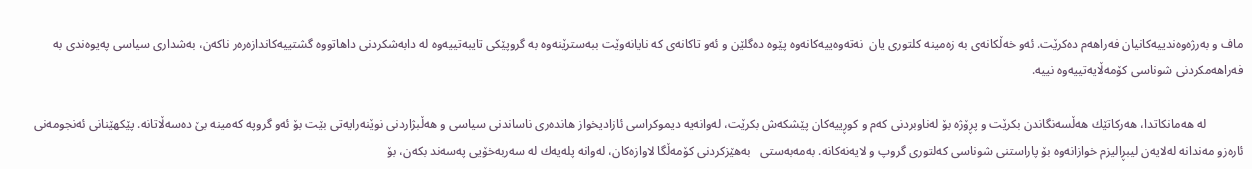ماف و به‌رژه‌وه‌ندییه‌كانیان فه‌راهه‌م ده‌كرێت. ئه‌و خه‌ڵكانه‌ى به‌ زه‌مینه‌ كلتوری یان  نه‌ته‌وه‌ییه‌كانه‌وه‌ پێوه‌ ده‌گلێن و ئه‌و تاكانه‌ى كه‌ نایانه‌وێت ببه‌سترێنه‌وه‌ به‌ گروپێكى تایبه‌تییه‌وه‌ له‌ دابه‌شكردنى داهاتووه‌ گشتییه‌كاندازه‌ره‌ر ناكه‌ن، به‌شدارى سیاسى په‌یوه‌ندى به‌ فه‌راهه‌مكردنى شوناسى كۆمه‌ڵایه‌تییه‌وه‌ نییه‌.

            له‌ هه‌مانكاتدا، هه‌ركاتێك هه‌ڵسه‌نگاندن بكرێت و پڕۆژه‌ بۆ له‌ناوبردنى كه‌م و كوڕییه‌كان پێشكه‌ش بكرێت، له‌وانه‌یه‌ دیموكراسى ئازادیخواز هانده‌رى ناساندنى سیاسى و هه‌ڵبژاردنى نوێنه‌رایه‌تى بێت بۆ ئه‌و گروپه‌ كه‌مینه‌ بێ ده‌سه‌ڵاتانه‌. پێكهێنانى ئه‌نجومه‌نى ئاره‌زو مه‌ندانه‌ له‌لایه‌ن لیبڕالیزم خوازانه‌وه‌ بۆ پاراستنى شوناسى كه‌لتورى گروپ و لایه‌نه‌كانه‌. به‌مه‌به‌ستى   به‌هێزكردنى كۆمه‌ڵگا لاوازه‌كان، له‌وانه‌ پله‌یه‌ك له‌ سه‌ربه‌خۆیى په‌سه‌ند بكه‌ن، بۆ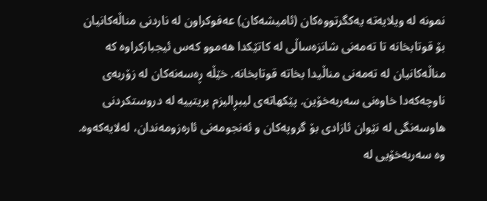نمونه‌ له‌ ویلایه‌ته‌ یه‌كگرتووه‌كان (ئامیشه‌كان) عه‌فوكراون له‌ ناردنى مناڵه‌كانیان بۆ قوتابخانه‌ تا ته‌مه‌نى شانزه‌ساڵى له‌ كاتێكدا هه‌موو كه‌س ئیجباركراوه‌ كه‌ مناڵه‌كانیان له‌ ته‌مه‌نى مناڵیدا بخاته‌ قوتابخانه‌. خێڵه‌ ڕه‌سه‌نه‌كان له‌ زۆربه‌ى ناوچه‌كه‌دا خاوه‌نى سه‌ربه‌خۆین. پێكهاته‌ى لیبڕالیزم بریتییه‌ له‌ دروستكردنى هاوسه‌نگى له‌ نێوان ئازادى بۆ گروپه‌كان و ئه‌نجومه‌نى ئاره‌زومه‌ندان، له‌لایه‌كه‌وه‌. وه‌ سه‌ربه‌خۆیى له‌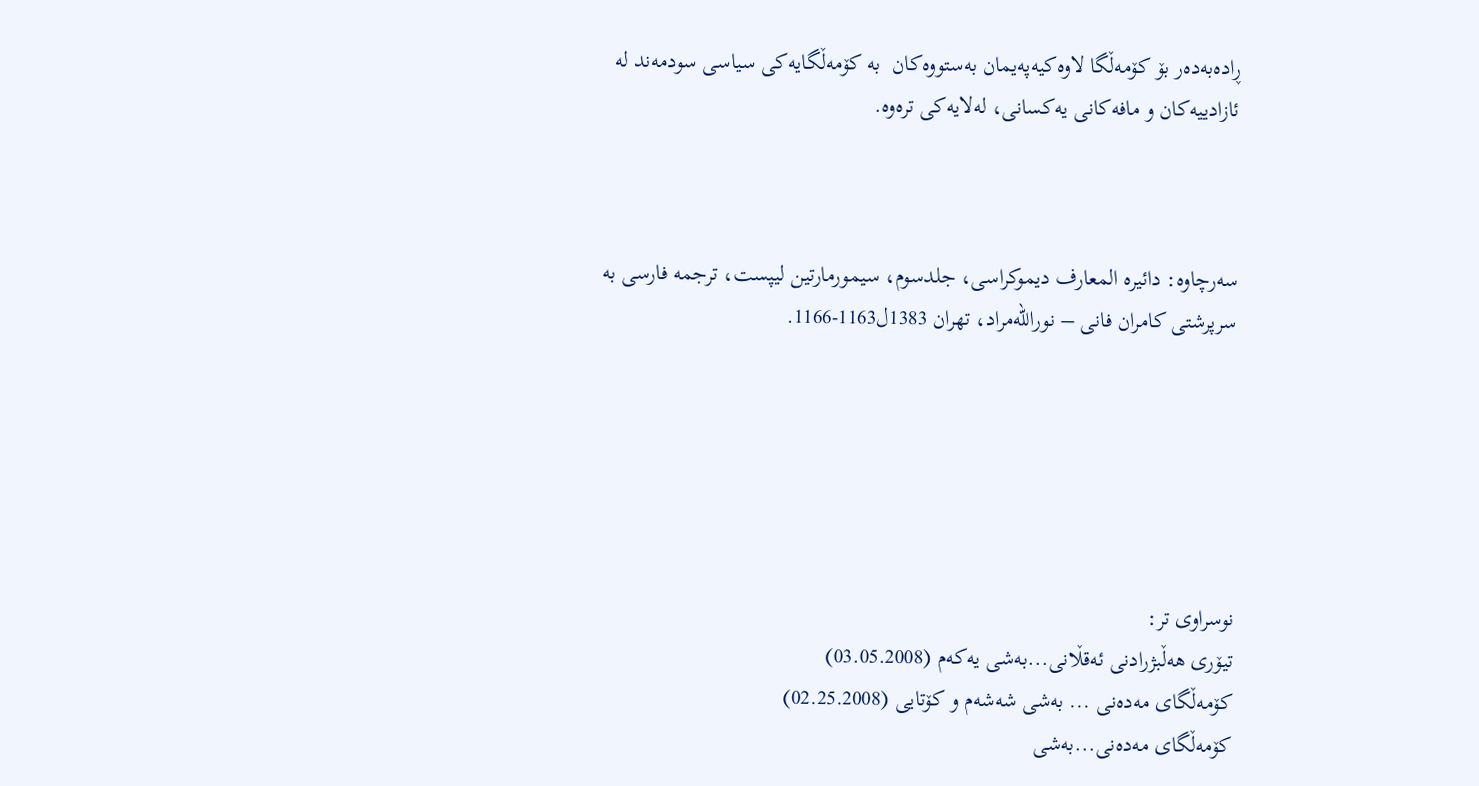ڕاده‌به‌ده‌ر بۆ كۆمه‌ڵگا لاوه‌كیه‌په‌یمان به‌ستووه‌كان  به‌ كۆمه‌ڵگایه‌كى سیاسى سودمه‌ند له‌ ئازادییه‌كان و مافه‌كانى یه‌كسانى، له‌لایه‌كى تره‌وه‌.



سه‌رچاوه‌: دائیره‌ المعارف دیموكراسى، جلدسوم، سیمورمارتین لیپست، ترجمه‌ فارسى به‌ سرپرشتى كامران فانى – نورالله‌مراد، تهران 1383ل1163-1166.






نوسراوی تر:
تیۆری هه‌ڵبژرادنی ئه‌قڵانی...به‌شی یه‌که‌م (03.05.2008)
کۆمه‌ڵگای مه‌ده‌نی ... به‌شی شه‌شه‌م و کۆتایی (02.25.2008)
کۆمه‌ڵگای مه‌ده‌نی...به‌شی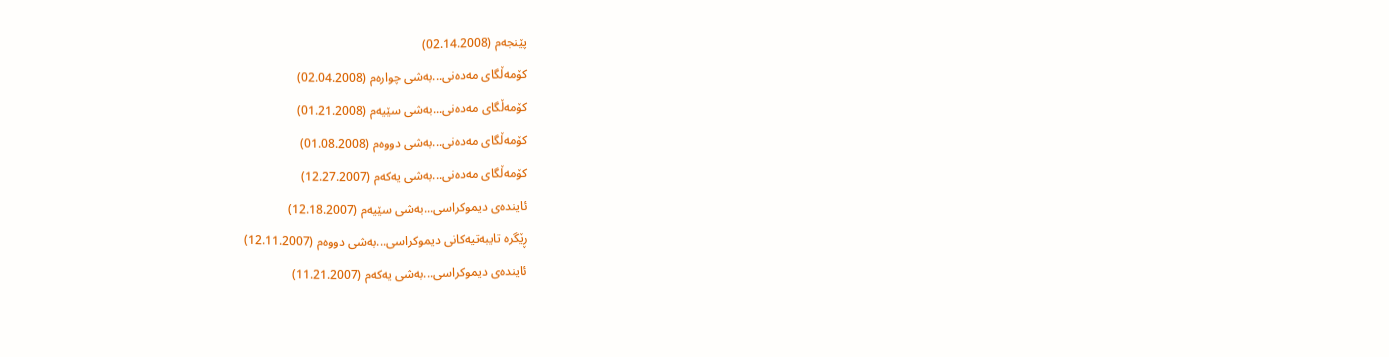پێنجه‌م (02.14.2008)
کۆمه‌ڵگای مه‌ده‌نی...به‌شی چواره‌م (02.04.2008)
کۆمه‌ڵگای مه‌ده‌نی...به‌شی سێیه‌م (01.21.2008)
کۆمه‌ڵگای مه‌ده‌نی...به‌شی دووه‌م (01.08.2008)
کۆمه‌ڵگای مه‌ده‌نی...به‌شی یه‌که‌م (12.27.2007)
ئاینده‌ی دیموکراسی...به‌شی سێیه‌م (12.18.2007)
ڕێگره‌ تایبه‌تیه‌کانی دیموکراسی...به‌شی دووه‌م (12.11.2007)
ئاینده‌ی دیموکراسی...به‌شی یه‌که‌م (11.21.2007)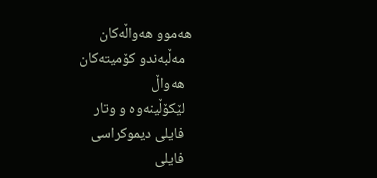هه‌موو هه‌واڵه‌کان
  مه‌ڵبه‌ندو کۆمیته‌کان
  هه‌واڵ
  لێکۆڵینه‌وه‌ و وتار
  فایلی دیموکراسی
  فایلی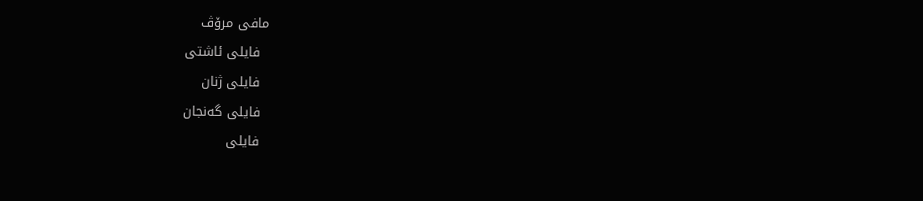مافی مرۆڤ
  فایلی ئاشتی
  فایلی ژنان
  فایلی گه‌نجان
  فایلی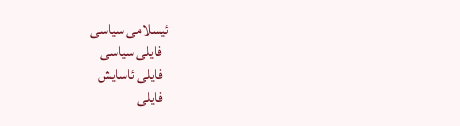ئیسلامی سیاسی
  فایلی‌‌ سیاسی
  فایلی ئاسایش
  فایلی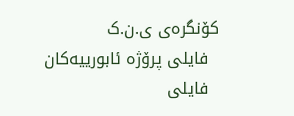کۆنگره‌ی ی.ن.ک
  فایلی پرۆژه‌ ئابورییه‌کان
  فایلی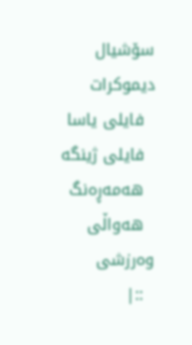سۆشیال دیموکرات
  فایلی یاسا
  فایلی ژینگه‌
  هه‌مه‌ڕه‌نگ
  هه‌واڵی وه‌رزشی
  ::|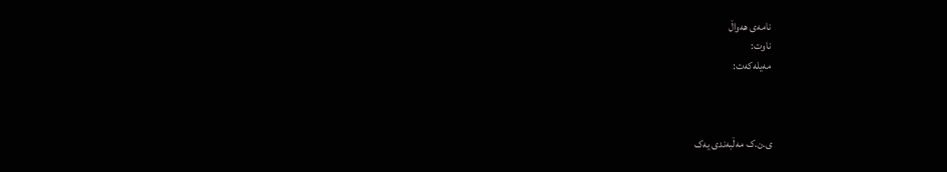نامه‌ی هه‌واڵ
ناوت:
مه‌یله‌که‌ت:



ی.ن.ک مه‌ڵبه‌ندی یه‌ک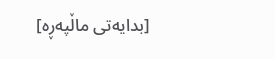[بدایه‌تی ماڵپه‌ڕه‌]